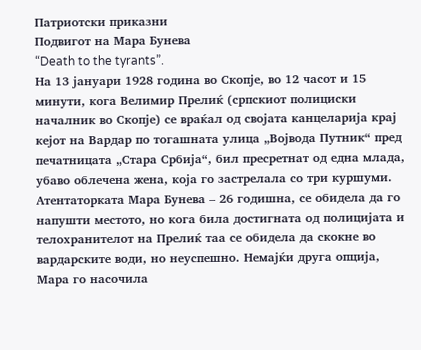Патриотски приказни
Подвигот на Мара Бунева
“Death to the tyrants”.
На 13 јануари 1928 година во Скопје, во 12 часот и 15 минути, кога Велимир Прелиќ (српскиот полициски началник во Скопје) се враќал од својата канцеларија крај кејот на Вардар по тогашната улица „Војвода Путник“ пред печатницата „Стара Србија“, бил пресретнат од една млада, убаво облечена жена, која го застрелала со три куршуми. Атентаторката Мара Бунева – 26 годишна, се обидела да го напушти местото, но кога била достигната од полицијата и телохранителот на Прелиќ таа се обидела да скокне во вардарските води, но неуспешно. Немајќи друга опција, Мара го насочила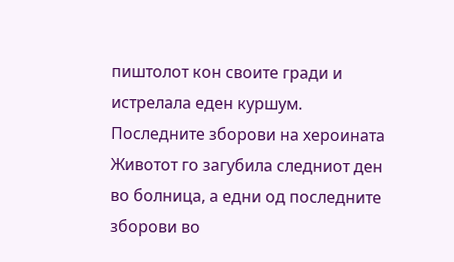пиштолот кон своите гради и истрелала еден куршум.
Последните зборови на хероината
Животот го загубила следниот ден во болница, а едни од последните зборови во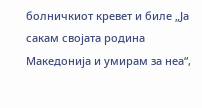болничкиот кревет и биле „Ја сакам својата родина Македонија и умирам за неа“,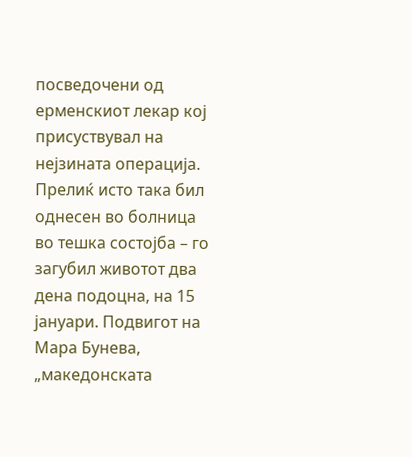посведочени од ерменскиот лекар кој присуствувал на нејзината операција. Прелиќ исто така бил однесен во болница во тешка состојба – го загубил животот два дена подоцна, на 15 јануари. Подвигот на Мара Бунева, „македонската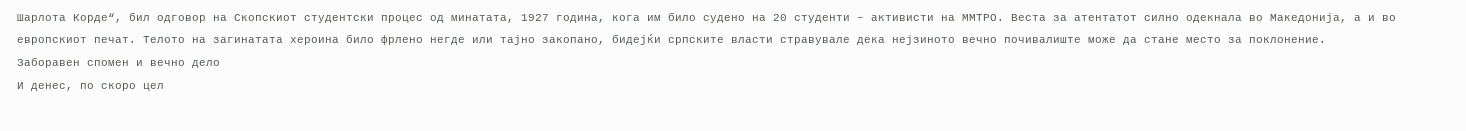Шарлота Корде“, бил одговор на Скопскиот студентски процес од минатата, 1927 година, кога им било судено на 20 студенти – активисти на ММТРО. Веста за атентатот силно одекнала во Македонија, а и во европскиот печат. Телото на загинатата хероина било фрлено негде или тајно закопано, бидејќи српските власти стравувале дека нејзиното вечно почивалиште може да стане место за поклонение.
Заборавен спомен и вечно дело
И денес, по скоро цел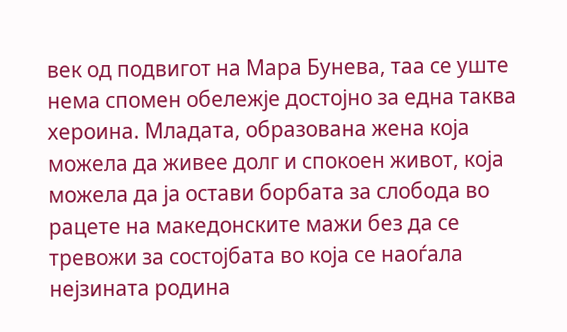век од подвигот на Мара Бунева, таа се уште нема спомен обележје достојно за една таква хероина. Младата, образована жена која можела да живее долг и спокоен живот, која можела да ја остави борбата за слобода во рацете на македонските мажи без да се тревожи за состојбата во која се наоѓала нејзината родина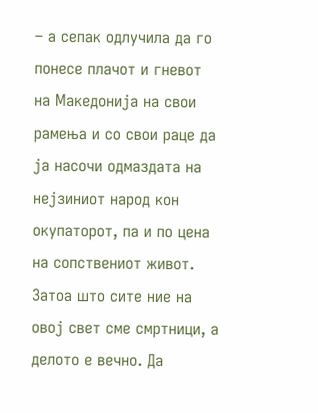– а сепак одлучила да го понесе плачот и гневот на Македонија на свои рамења и со свои раце да ја насочи одмаздата на нејзиниот народ кон окупаторот, па и по цена на сопствениот живот. Затоа што сите ние на овој свет сме смртници, а делото е вечно. Да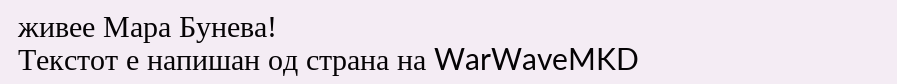живее Мара Бунева!
Текстот е напишан од страна на WarWaveMKD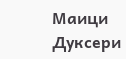Маици
Дуксери